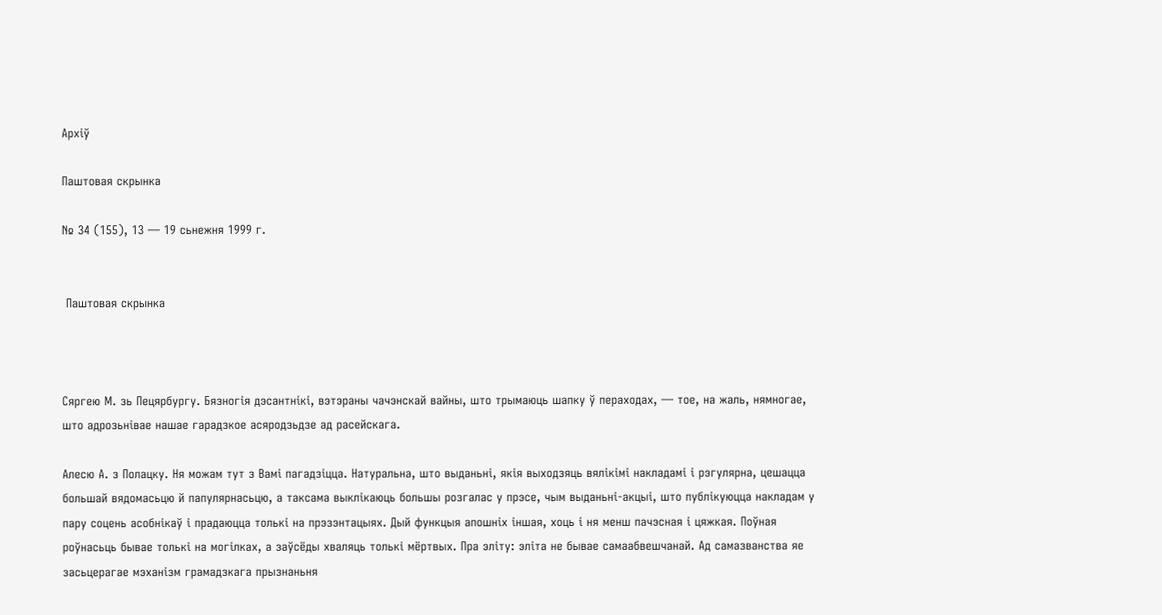Архіў

Паштовая скрынка

№ 34 (155), 13 — 19 сьнежня 1999 г.


 Паштовая скрынка



Сяргею М. зь Пецярбургу. Бязногія дэсантнікі, вэтэраны чачэнскай вайны, што трымаюць шапку ў пераходах, — тое, на жаль, нямногае, што адрозьнівае нашае гарадзкое асяродзьдзе ад расейскага.

Алесю А. з Полацку. Ня можам тут з Вамі пагадзіцца. Натуральна, што выданьні, якія выходзяць вялікімі накладамі і рэгулярна, цешацца большай вядомасьцю й папулярнасьцю, а таксама выклікаюць большы розгалас у прэсе, чым выданьні-акцыі, што публікуюцца накладам у пару соцень асобнікаў і прадаюцца толькі на прэзэнтацыях. Дый функцыя апошніх іншая, хоць і ня менш пачэсная і цяжкая. Поўная роўнасьць бывае толькі на могілках, а заўсёды хваляць толькі мёртвых. Пра эліту: эліта не бывае самаабвешчанай. Ад самазванства яе засьцерагае мэханізм грамадзкага прызнаньня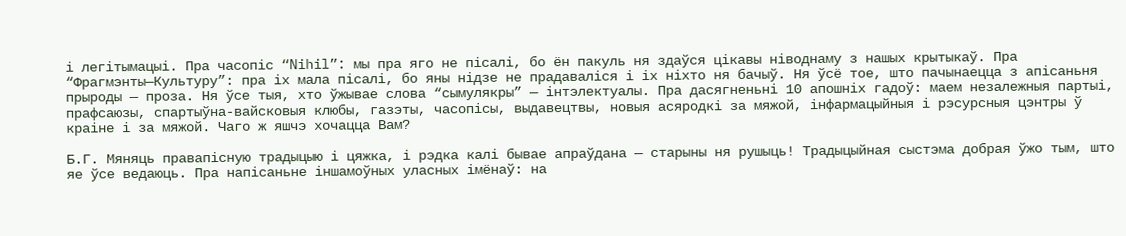і легітымацыі. Пра часопіс “Nihil”: мы пра яго не пісалі, бо ён пакуль ня здаўся цікавы ніводнаму з нашых крытыкаў. Пра “Фрагмэнты—Культуру”: пра іх мала пісалі, бо яны нідзе не прадаваліся і іх ніхто ня бачыў. Ня ўсё тое, што пачынаецца з апісаньня прыроды — проза. Ня ўсе тыя, хто ўжывае слова “сымулякры” — інтэлектуалы. Пра дасягненьні 10 апошніх гадоў: маем незалежныя партыі, прафсаюзы, спартыўна-вайсковыя клюбы, газэты, часопісы, выдавецтвы, новыя асяродкі за мяжой, інфармацыйныя і рэсурсныя цэнтры ў краіне і за мяжой. Чаго ж яшчэ хочацца Вам?

Б.Г. Мяняць правапісную традыцыю і цяжка, і рэдка калі бывае апраўдана — старыны ня рушыць! Традыцыйная сыстэма добрая ўжо тым, што яе ўсе ведаюць. Пра напісаньне іншамоўных уласных імёнаў: на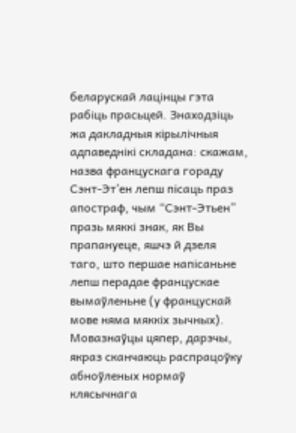беларускай лацінцы гэта рабіць прасьцей. Знаходзіць жа дакладныя кірылічныя адпаведнікі складана: скажам, назва францускага гораду Сэнт-Эт’ен лепш пісаць праз апостраф, чым “Сэнт-Этьен” празь мяккі знак, як Вы прапануеце, яшчэ й дзеля таго, што першае напісаньне лепш перадае францускае вымаўленьне (у францускай мове няма мяккіх зычных). Мовазнаўцы цяпер, дарэчы, якраз сканчаюць распрацоўку абноўленых нормаў клясычнага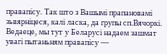правапісу. Так што з Вашымі прапановамі зьвярніцеся, калі ласка, да групы сп.Вячоркі. Ведаеце, мы тут у Беларусі надаем зашмат увагі пытаньням правапісу —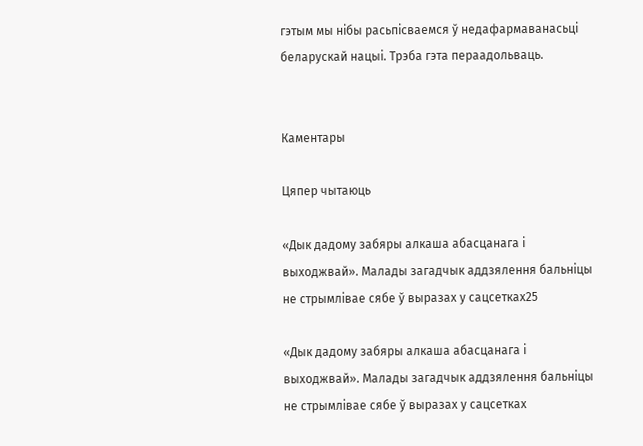гэтым мы нібы расьпісваемся ў недафармаванасьці беларускай нацыі. Трэба гэта пераадольваць.


Каментары

Цяпер чытаюць

«Дык дадому забяры алкаша абасцанага і выходжвай». Малады загадчык аддзялення бальніцы не стрымлівае сябе ў выразах у сацсетках25

«Дык дадому забяры алкаша абасцанага і выходжвай». Малады загадчык аддзялення бальніцы не стрымлівае сябе ў выразах у сацсетках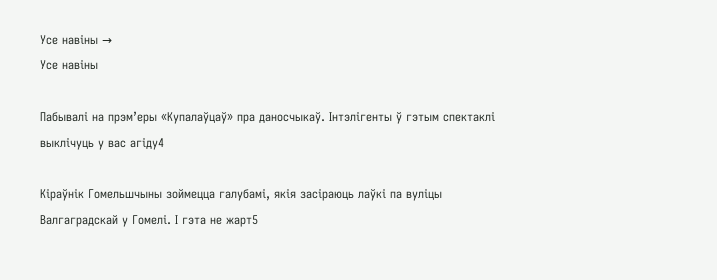Усе навіны →
Усе навіны

Пабывалі на прэм’еры «Купалаўцаў» пра даносчыкаў. Інтэлігенты ў гэтым спектаклі выклічуць у вас агіду4

Кіраўнік Гомельшчыны зоймецца галубамі, якія засіраюць лаўкі па вуліцы Валгаградскай у Гомелі. І гэта не жарт5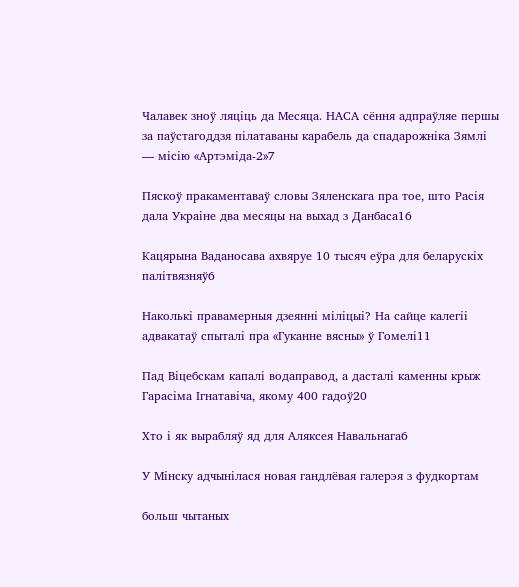Чалавек зноў ляціць да Месяца. НАСА сёння адпраўляе першы за паўстагоддзя пілатаваны карабель да спадарожніка Зямлі — місію «Артэміда-2»7

Пяскоў пракаментаваў словы Зяленскага пра тое, што Расія дала Украіне два месяцы на выхад з Данбаса16

Кацярына Ваданосава ахвяруе 10 тысяч еўра для беларускіх палітвязняў6

Наколькі правамерныя дзеянні міліцыі? На сайце калегіі адвакатаў спыталі пра «Гуканне вясны» ў Гомелі11

Пад Віцебскам капалі водаправод, а дасталі каменны крыж Гарасіма Ігнатавіча, якому 400 гадоў20

Хто і як вырабляў яд для Аляксея Навальнага6

У Мінску адчынілася новая гандлёвая галерэя з фудкортам

больш чытаных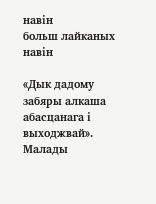навін
больш лайканых навін

«Дык дадому забяры алкаша абасцанага і выходжвай». Малады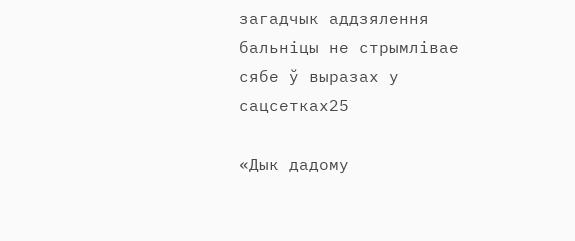загадчык аддзялення бальніцы не стрымлівае сябе ў выразах у сацсетках25

«Дык дадому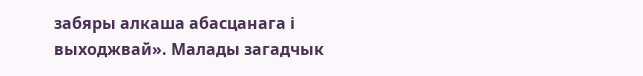забяры алкаша абасцанага і выходжвай». Малады загадчык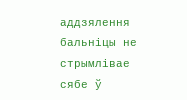аддзялення бальніцы не стрымлівае сябе ў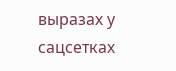выразах у сацсетках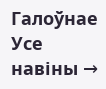Галоўнае
Усе навіны →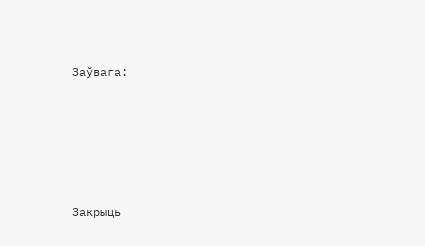Заўвага:









Закрыць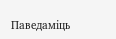Паведаміць